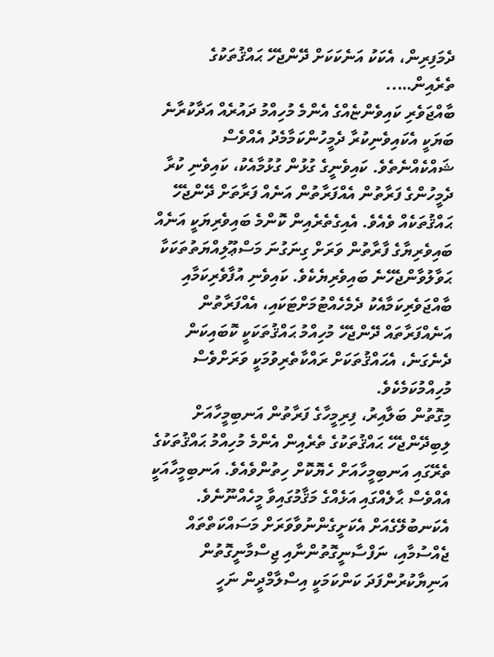ދެމަފިރިން، އެކަކު އަނެކަކަށް ދޭންޖެހޭ ޙައްޤުތަކުގެ ތެރެއިން…..
ބާއްޖަވެރި ކައިވެންޏެއްގެ އެންމެ މުހިއްމު ދައުރެއް އަދާކުރާނެ ބަޔަކީ އެކައިވެނިކުރާ ދެމީހުންކަމާމެދު އެއްވެސް ޝައްކެއްނެތެވެ. ކައިވެނީގެ ގުޅުން ގުޅުމާއެކު، ކައިވެނި ކުރާ ދެމީހުންގެ ފަރާތުން އެއްފަރާތުން އަނެއް ފަރާތަށް ދޭންޖެހޭ ޙައްޤުތަކެއް ވެއެވެ. އެއިގެތެރެއިން ކޮންމެ ބައިވެރިޔަކީ އަނެއް ބައިވެރިޔާގެ ފާރާތުން ވަރަށް ގިނަގުނަ މަސްޢޫލިއްޔަތުތަކަކާ ޙަވާލުވާންޖެހޭނެ ބައިވެރިޔެކެވެ. ކައިވެނި އުފާވެރިކަމާއި ބާއްޖަވެރިކަމާއެކު ދެމެހެއްޓުމަށްޓަކައި، އެއްފަރާތުން އަނެއްފަރާތައް ދޭންޖެހޭ މުހިއްމު ޙައްޤުތަކަކީ ކޮބައިކަން ދެނެގަނެ، އެޙައްޤުތަކަށް ރައްކާތެރިވުމަކީ ވަރަށްވެސް މުހިއްމުކަމެކެވެ.
މިގޮތުން ބަލާއިރު، ފިރިމީހާގެ ފަރާތުން އަނބިމީހާއަށް ލިބިދޭންޖެހޭ ޙައްޤުތަކުގެ ތެރެއިން އެންމެ މުހިއްމު ޙައްޤުތަކުގެ ތެރޭގައި އަނބިމީހާއަށް ހެޔޮކޮށް ހިތުންވެއެވެ. އަނބިމީހާއަކީ އެއްވެސް ޙާލެއްގައި އަޅެއްގެ މަޤާމުގައިވާ މީހެއްނޫނެވެ. އެކަނބުލޭގެއަށް އެކަށީގެންނުވާވަރަށް މަސައްކަތްތައް ޖެއްސުމާއި، ނަފްސާނީގޮތުންނާއި ޖިސްމާނީގޮތުން އަނިޔާކުރުންފަދަ ކަންކަމަކީ އިސްލާމްދީން ނަހީ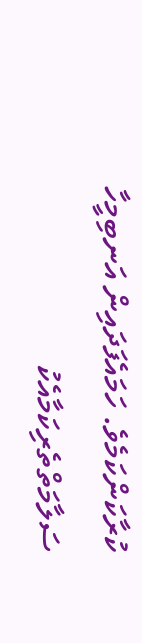ކުރާކަންކަމެވެ. ހަމައެފަދައިން އަނބިމީހާ ސަލާމަތްތެރިކަމާއެކު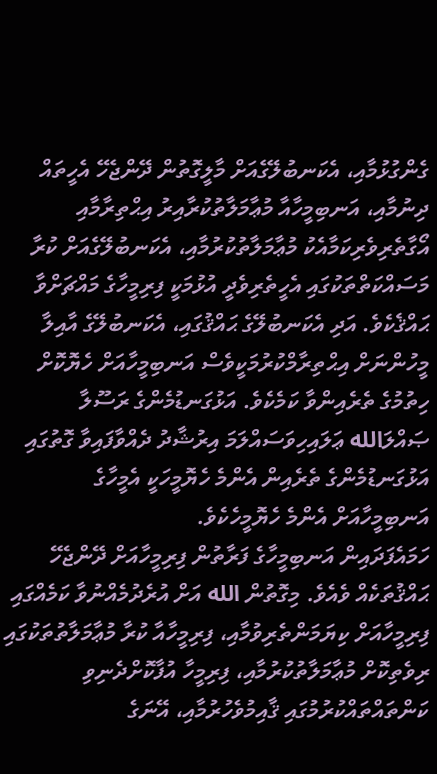ގެންގުޅުމާއި، އެކަނބުލޭގެއަށް މާލީގޮތުން ދޭންޖެހޭ އެހީތައް ދިނުމާއި، އަނބިމީހާއާ މުޢާމަލާތުކުރާއިރު އިޙްތިރާމާއި އޯގާތެރިވެރިކަމާއެކު މުޢާމަލާތުކުރުމާއި، އެކަނބުލޭގެއަށް ކުރާ މަސައްކަތްތަކުގައި އެހީތެރިވެދީ އުޅުމަކީ ފިރިމީހާގެ މައްޗަށްވާ ޙައްޤެކެވެ. އަދި އެކަނބުލޭގެ ޙައްޤުގައި، އެކަނބުލޭގެ އާއިލާ މީހުންނަށް އިޙްތިރާމްކުރުމަކީވެސް އަނބިމީހާއަށް ހެޔޮކޮށް ހިތުމުގެ ތެރެއިންވާ ކަމެކެވެ. އަޅުގަނޑުމެންގެ ރަސޫލާ ޞައްލަالله ޢަލައިހިވަސައްލަމަ އިރުޝާދު ދެއްވާފައިވާ ގޮތުގައި އަޅުގަނޑުމެންގެ ތެރެއިން އެންމެ ހެޔޮމީހަކީ އެމީހާގެ އަނބިމީހާއަށް އެންމެ ހެޔޮމީހެކެވެ.
ހަމައެފަދައިން އަނބިމީހާގެ ފަރާތުން ފިރިމީހާއަށް ދޭންޖެހޭ ޙައްޤުތަކެއް ވެއެވެ. މިގޮތުން الله އަށް އުރެދުމެއްނުވާ ކަމެއްގައި ފިރިމީހާއަށް ކިޔަމަންތެރިވުމާއި، ފިރިމީހާއާ ކުރާ މުޢާމަލާތުތަކުގައި ރިވެތިކޮށް މުޢާމަލާތުކުރުމާއި، ފިރިމީހާ އުފާކޮށްދެނިވި ކަންތައްތައްކުރުމުގައި ޤާއިމުވެހުރުމާއި، އޭނަގެ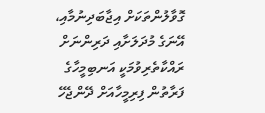ގޮވާލުންތަކަށް އިޖާބަދިނުމާއި، އޭނަގެ މުދަލަށާއި ދަރިންނަށް ރައްކާތެރިވުމަކީ އަނބިމީހާގެ ފަރާތުން ފިރިމީހާއަށް ދޭންޖެހޭ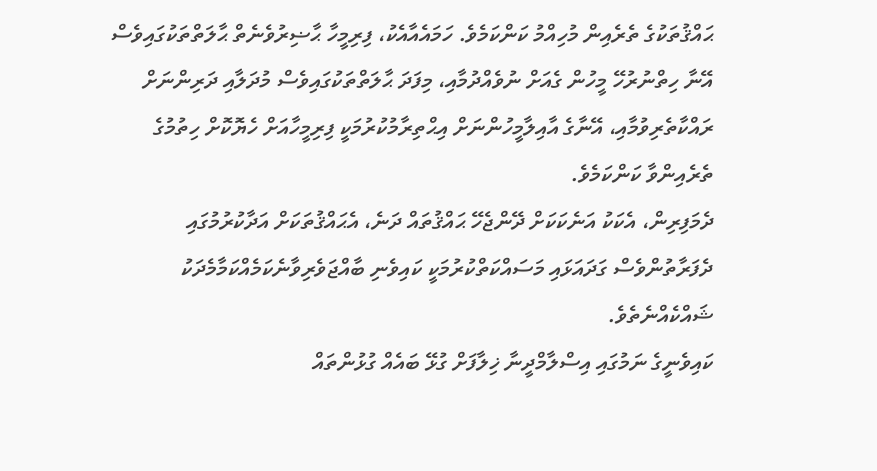ޙައްޤުތަކުގެ ތެރެއިން މުހިއްމު ކަންކަމެވެ. ހަމައެއާއެކު، ފިރިމީހާ ޙާޟިރުވެނެތް ޙާލަތްތަކުގައިވެސް އޭނާ ހިތްނުރުހޭ މީހުން ގެއަށް ނުވެއްދުމާއި، މިފަދަ ޙާލަތްތަކުގައިވެސް މުދަލާއި ދަރިންނަށް ރައްކާތެރިވުމާއި، އޭނާގެ އާއިލާމީހުންނަށް އިޙްތިރާމުކުރުމަކީ ފިރިމީހާއަށް ހެޔޮކޮށް ހިތުމުގެ ތެރެއިންވާ ކަންކަމެވެ.
ދެމަފިރިން، އެކަކު އަނެކަކަށް ދޭންޖެހޭ ޙައްޤުތައް ދަނެ، އެޙައްޤުތަކަށް އަދާކުރުމުގައި ދެފަރާތުންވެސް ގަދައަޅައި މަސައްކަތްކުރުމަކީ ކައިވެނި ބާއްޖަވެރިވާނެކަމެއްކަމާމެދަކު ޝައްކެއްނެތެވެ.
ކައިވެނީގެ ނަމުގައި އިސްލާމްދީނާ ޚިލާފަށް ގުޅޭ ބައެއް ގުޅުންތައް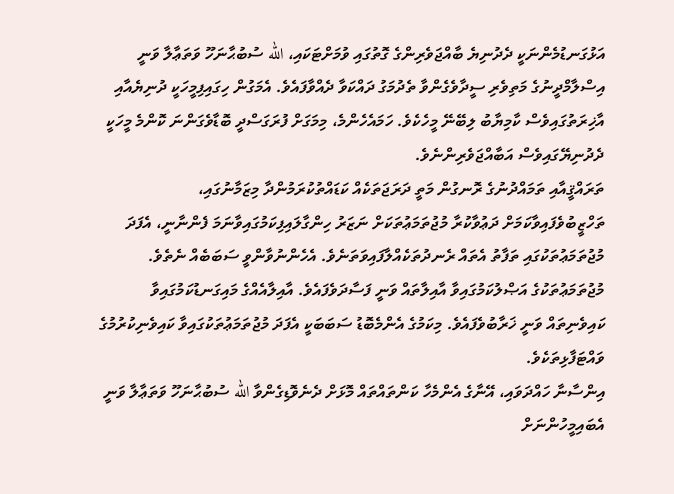އަޅުގަނޑުމެންނަކީ ދެދުނިޔެ ބާއްޖަވެރިންގެ ގޮތުގައި ވުމަށްޓަކައި، الله ސުބުޙާނަހޫ ވަތަޢާލާ ވަނީ އިސްލާމްދީނުގެ މަތިވެރި ސީދާވެގެންވާ ތެދުމަގު ދައްކަވާ ދެއްވާފައެވެ. އެމަގުން ހިގައިފިމީހަކީ ދުނިޔެއާއި އާޚިރަތުގައިވެސް ކާމިޔާބު ލިބޭނޭ މީހެކެވެ. ހަމައެހެންމެ، މިމަގަށް ފުރަގަސްދީ ބޮޑާވެގަންނަ ކޮންމެ މީހަކީ ދެދުނިޔޭގައިވެސް އަބާއްޖަވެރިންނެވެ.
ތަރައްޤީއާއި ތަމައްދުނުގެ ރޮނގުން މަތީ ދަރަޖަތަކެއް ކަޑައްތުކުރަމުންދާ މިޒަމާނުގައި، ތަހްޒީބުވެފައިވާކަމަށް ދަޢުވާކުރާ މުޖުތަމަޢުތަކަށް ނަޒަރު ހިންގާލައިފިކަމުގައިވާނަމަ ފެންނާނީ، އެފަދަ މުޖުތަމަޢުތަކުގައި ތަފާތު އެތައް ރެނދުތަކެއްލާފައިވަތަނެވެ. އެހެންނުވާންވީ ސަބަބެއް ނެތެވެ. މުޖުތަމަޢުތަކުގެ އަޞްލުކަމުގައިވާ އާއިލާތައް ވަނީ ފަސާދަވެފައެވެ. އާއިލާއެއްގެ މައިގަނޑުކަމުގައިވާ ކައިވެނިތައް ވަނީ ޚަރާބުވެފައެވެ. މިކަމުގެ އެންމެބޮޑު ސަބަބަކީ އެފަދަ މުޖުތަމަޢުތަކުގައިވާ ކައިވެނިކުރުމުގެ ވައްޓަފާޅިތަކެވެ.
އިންސާނާ ހައްދަވައި، އޭނާގެ އެންމެހާ ކަންތައްތައް މޮޅަށް ދެނެވޮޑިގެންވާ الله ސުބުޙާނަހޫ ވަތަޢާލާ ވަނީ އެބައިމީހުންނަށް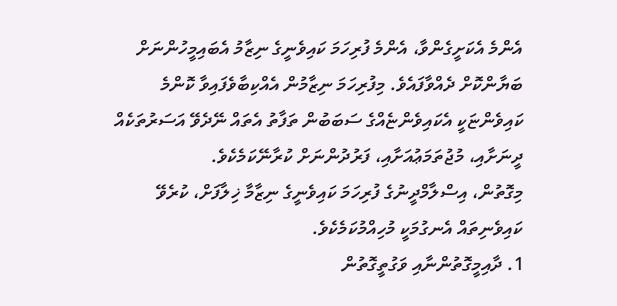އެންމެ އެކަށީގެންވާ، އެންމެ ފުރިހަމަ ކައިވެނީގެ ނިޒާމު އެބައިމީހުންނަށް ބަޔާންކޮށް ދެއްވާފައެވެ. މިފުރިހަމަ ނިޒާމުން އެއްކިބާވެފައިވާ ކޮންމެ ކައިވެންޏަކީ އެކައިވެންޏެއްގެ ސަބަބުން ތަފާތު އެތައް ނޭދެވޭ އަސަރުތަކެއް ދީނަށާއި، މުޖުތަމަޢުއަށާއި، ފަރުދުންނަށް ކުރާނޭކަމެކެވެ.
މިގޮތުން، އިސްލާމްދީނުގެ ފުރިހަމަ ކައިވެނީގެ ނިޒާމާ ޚިލާފަށް، ކުރެވޭ ކައިވެނިތައް އެނގުމަކީ މުހިއްމުކަމެކެވެ.
1. ދާއިމީގޮތުންނާއި ވަގުތީގޮތުން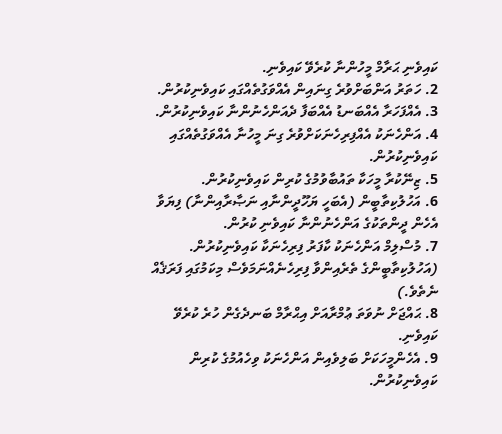ކައިވެނި ޙަރާމް މީހުންނާ ކުރެވޭ ކައިވެނި.
2. ހަތަރު އަންބަށްވުރެ ގިނައިން އެއްވަގުތެއްގައި ކައިވެނިކުރުން.
3. އެއްފަހަރާ އެއްބަނޑު އެއްބަފާ ދެއަންހެނުންނާ ކައިވެނިކުރުން.
4. އަންހެނަކު އެއްފިރިހެނަކަށްވުރެ ގިނަ މީހުނާ އެއްވަގުތެއްގައި ކައިވެނިކުރުން.
5. ޒިނޭކުރާ މީހަކާ ތައުބާވުމުގެ ކުރިން ކައިވެނިކުރުން.
6. އަހުލުކިތާބީން (އެބަހީ ޔަހޫދީންނާއި ނަޞާރާއިންނާ) ފިޔަވާ އެހެން ދީންތަކުގެ އަންހެނުންނާ ކައިވެނި ކުރުން.
7. މުސްލިމް އަންހެނަކު ކާފަރު ފިރިހެނަކާ ކައިވެނިކުރުން. (އަހުލުކިތާބީންގެ ތެރެއިންވާ ފިރިހެނެއްނަމަވެސް މިކަމުގައި ފަރަޤެއް ނެތެވެ.)
8. ޙައްޖަށް ނުވަތަ ޢުމްރާއަށް އިޙްރާމް ބަނދެގެން ހުރެ ކުރެވޭ ކައިވެނި.
9. އެހެންމީހަކަށް ބަލިވެއިން އަންހެނަކު ވިހެއުމުގެ ކުރިން ކައިވެނިކުރުން.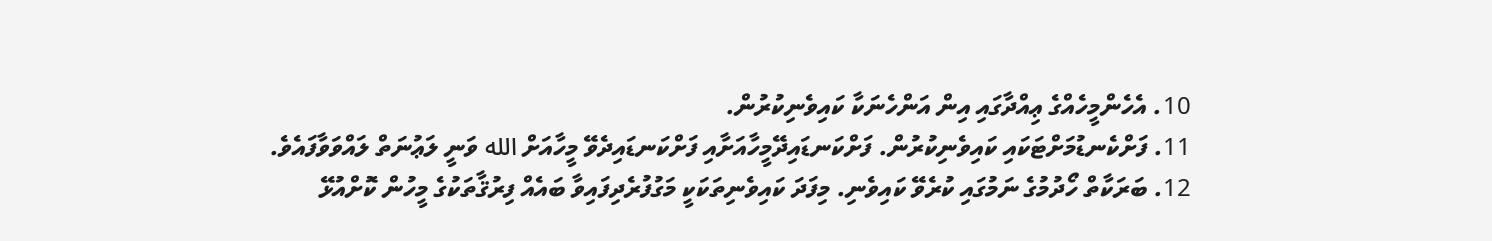10. އެހެންމީހެއްގެ ޢިއްދާގައި އިން އަންހެނަކާ ކައިވެނިކުރުން.
11. ފަށްކެނޑުމަށްޓަކައި ކައިވެނިކުރުން. ފަށްކަނޑައިދޭމީހާއަށާއި ފަށްކަނޑައިދެވޭ މީހާއަށް الله ވަނީ ލަޢުނަތް ލައްވަވާފައެވެ.
12. ބަރަކާތް ހޯދުމުގެ ނަމުގައި ކުރެވޭ ކައިވެނި. މިފަދަ ކައިވެނިތަކަކީ މަގުފުރެދިފައިވާ ބައެއް ފިރުޤާތަކުގެ މީހުން ކޮށްއުޅޭ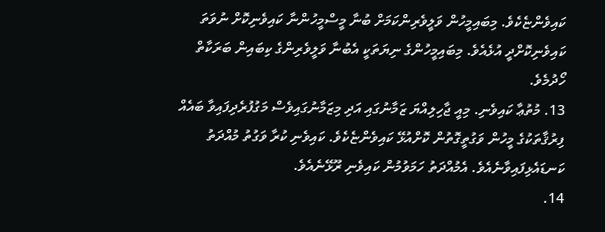ކައިވެންޏެކެވެ. މިބައިމީހުން ވަލީވެރިންކަމަށް ބުނާ މީސްމީހުންނާ ކައިވެނިކޮށް ނުވަތަ ކައިވެނިކޮށްދީ އުޅެއެވެ. މިބައިމީހުންގެ ނިޔަތަކީ އެބުނާ ވަލީވެރިންގެ ކިބައިން ބަރަކާތް ހޯދުމެވެ.
13. މުތުޢާ ކައިވެނި. މިއީ ޖާހިލިއްޔަ ޒަމާނުގައި އަދި މިޒަމާނުގައިވެސް މަގުފުރެދިފައިވާ ބައެއް ފިރުޤާތަކުގެ މީހުން ވަގުތީގޮތުން ކޮށްއުޅޭ ކައިވެންޏެކެވެ. ކައިވެނި ކުރާ ވަގުތު މުއްދަތު ކަނޑައެޅިފައިވާނެއެވެ. އެމުއްދަތު ހަމަވުމުން ކައިވެނި ރޫޅޭނެއެވެ.
14.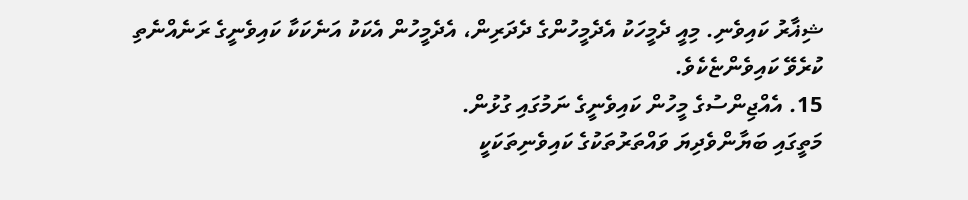ޝިޣާރު ކައިވެނި. މިއީ ދެމީހަކު އެދެމީހުންގެ ދެދަރިން، އެދެމީހުން އެކަކު އަނެކަކާ ކައިވެނީގެ ރަނެއްނެތި ކުރެވޭ ކައިވެންޏެކެވެ.
15. އެއްޖިންސުގެ މީހުން ކައިވެނީގެ ނަމުގައި ގުޅުން.
މަތީގައި ބަޔާންވެދިޔަ ވައްތަރުތަކުގެ ކައިވެނިތަކަކީ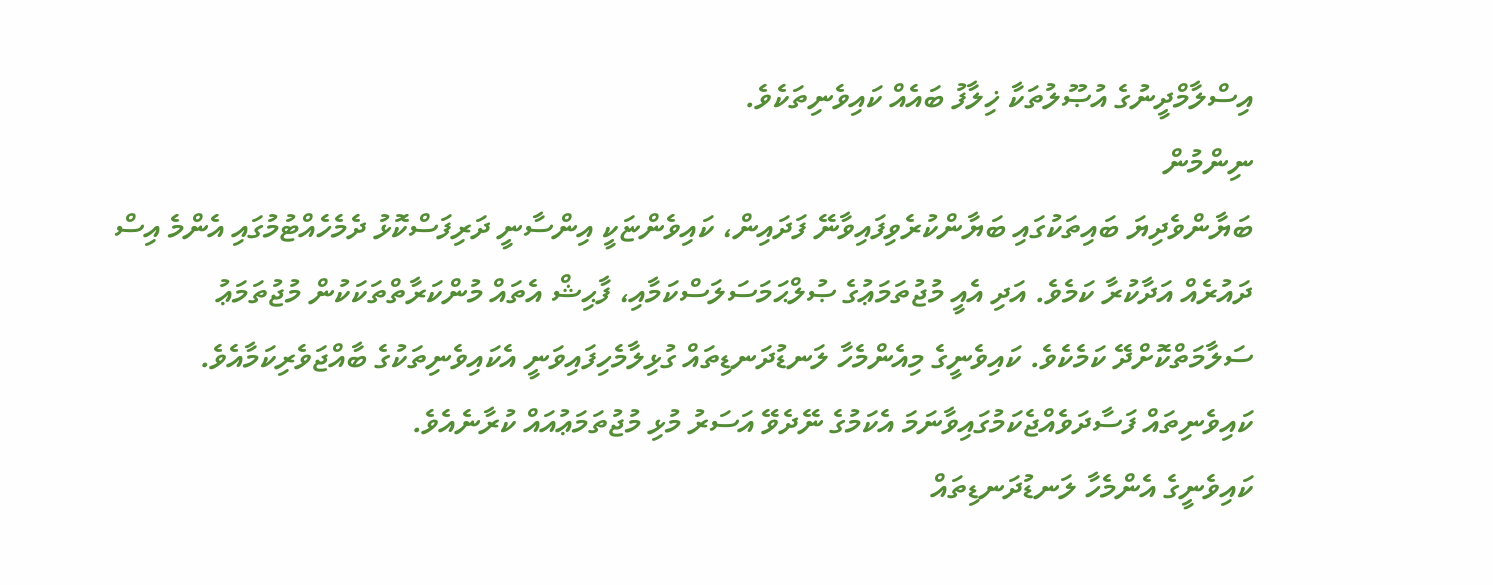އިސްލާމްދީނުގެ އުޞޫލުތަކާ ޚިލާފު ބައެއް ކައިވެނިތަކެވެ.
ނިންމުން
ބަޔާންވެދިޔަ ބައިތަކުގައި ބަޔާންކުރެވިފައިވާނޭ ފަދައިން، ކައިވެންޏަކީ އިންސާނީ ދަރިފަސްކޮޅު ދެމެހެއްޓުމުގައި އެންމެ އިސް ދައުރެއް އަދާކުރާ ކަމެވެ. އަދި އެއީ މުޖުތަމަޢުގެ ޞުލްޙަމަސަލަސްކަމާއި، ފާޙިޝް އެތައް މުންކަރާތްތަކަކުން މުޖުތަމަޢު ސަލާމަތްކޮށްދޭ ކަމެކެވެ. ކައިވެނީގެ މިއެންމެހާ ލަނޑުދަނޑިތައް ގުޅިލާމެހިފައިވަނީ އެކައިވެނިތަކުގެ ބާއްޖަވެރިކަމާއެވެ. ކައިވެނިތައް ފަސާދަވެއްޖެކަމުގައިވާނަމަ އެކަމުގެ ނޭދެވޭ އަސަރު މުޅި މުޖުތަމަޢުއައް ކުރާނެއެވެ.
ކައިވެނީގެ އެންމެހާ ލަނޑުދަނޑިތައް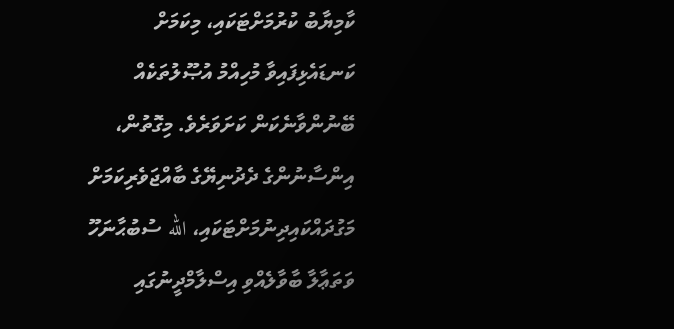ކާމިޔާބު ކުރުމަށްޓަކައި، މިކަމަށް ކަނޑައެޅިފައިވާ މުހިއްމު އުޞޫލުތަކެއް ބޭނުންވާނެކަން ކަށަވަރެވެ. މިގޮތުން، އިންސާނުންގެ ދެދުނިޔޭގެ ބާއްޖަވެރިކަމަށް މަގުދައްކައިދިނުމަށްޓަކައި، الله ސުބުޙާނަހޫ ވަތަޢާލާ ބާވާލެއްވި އިސްލާމްދީނުގައި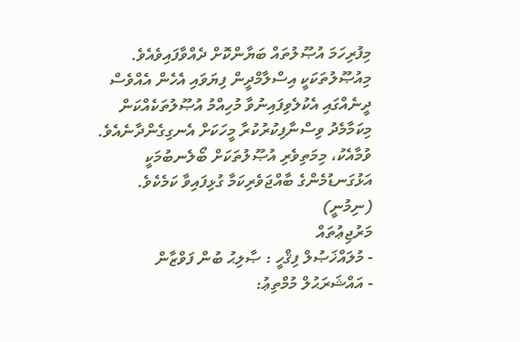މިފުރިހަމަ އުޞޫލުތައް ބަޔާންކޮށް ދެއްވާފައިވެއެވެ. މިއުޞޫލުތަކަކީ އިސްލާމްދީން ފިޔަވައި އެހެން އެއްވެސް ދީނެއްގައި އެކުލެވިފައިނުވާ މުހިއްމު އުޞޫލުތަކެއްކަން މިކަމާމެދު ވިސްނާފިކުރުކުރާ މީހަކަށް އެނގިގެންދާނެއެވެ. ވުމާއެކު، މިމަތިވެރި އުޞޫލުތަކަށް ބޯލެނބުމަކީ އަޅުގަނޑުމެންގެ ބާއްޖަވެރިކަމާ ގުޅިފައިވާ ކަމެކެވެ. (ނިމުނީ)
މަރުޖިޢުތައް
- މުލައްޚަޞުލް ފިޤްހީ : ޞާލިޙު ބުން ފަވްޒާން
- އައްޝަރަޙުލް މުމްތިޢު: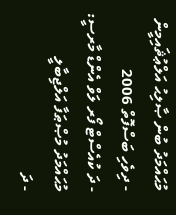މުޙައްމަދު ބުން ޞާލިޙު އަލްޢުޘައިމީން
- ދިވެހި ބަސްފޮތް 2006
- ދަ ކުއެސްޓް ފޯރ ލަވް އެންޑް މާރސީ: މުޙައްމަދު މުޞްޠަފާ އަލްޖިބާލީ
- ދަ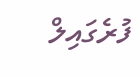ފުރެގައިލް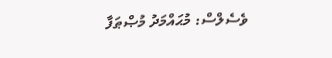ވެސެލްސް: މުޙައްމަދު މުޞްޠަފާ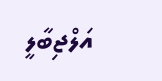އަލްޖިބާލީ